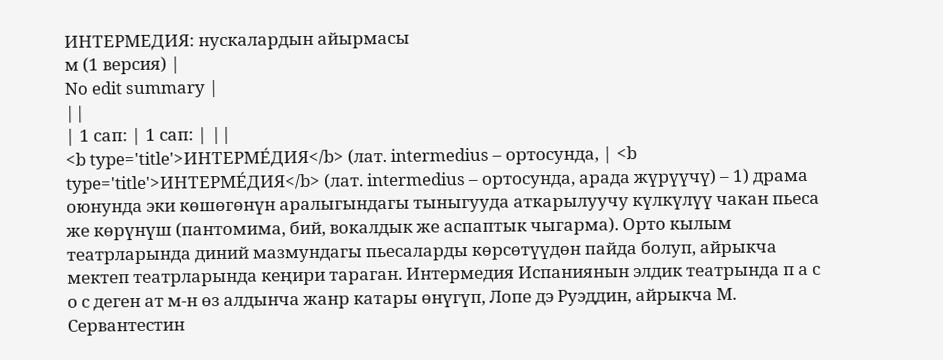ИНТЕРМЕДИЯ: нускалардын айырмасы
м (1 версия) |
No edit summary |
||
| 1 сап: | 1 сап: | ||
<b type='title'>ИНТЕРМЕ́ДИЯ</b> (лат. intermedius – ортосунда, | <b type='title'>ИНТЕРМЕ́ДИЯ</b> (лат. intermedius – ортосунда, арада жүрүүчү) – 1) драма оюнунда эки көшөгөнүн аралыгындагы тыныгууда аткарылуучу күлкүлүү чакан пьеса же көрүнүш (пантомима, бий, вокалдык же аспаптык чыгарма). Орто кылым театрларында диний мазмундагы пьесаларды көрсөтүүдөн пайда болуп, айрыкча мектеп театрларында кеңири тараган. Интермедия Испаниянын элдик театрында п а с о с деген ат м-н өз алдынча жанр катары өнүгүп, Лопе дэ Руэддин, айрыкча М. Сервантестин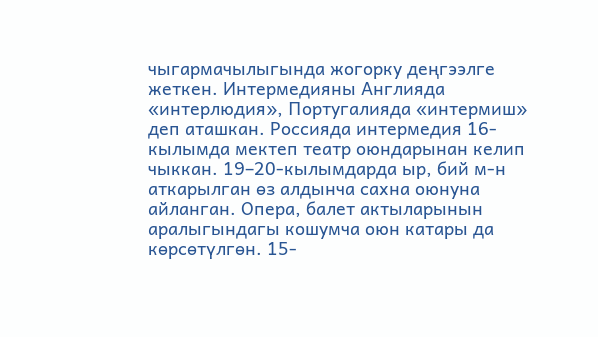чыгармачылыгында жогорку деңгээлге жеткен. Интермедияны Англияда «интерлюдия», Португалияда «интермиш» деп аташкан. Россияда интермедия 16-кылымда мектеп театр оюндарынан келип чыккан. 19–20-кылымдарда ыр, бий м-н аткарылган өз алдынча сахна оюнуна айланган. Опера, балет актыларынын аралыгындагы кошумча оюн катары да көрсөтүлгөн. 15-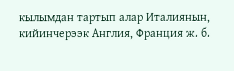кылымдан тартып алар Италиянын, кийинчерээк Англия, Франция ж. б.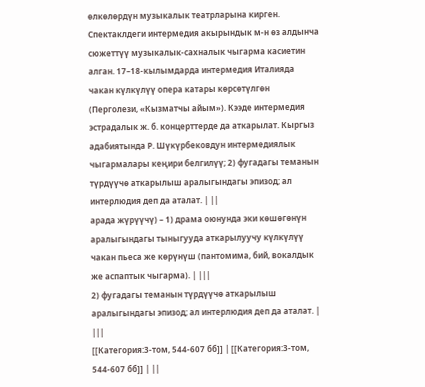өлкөлөрдүн музыкалык театрларына кирген. Спектаклдеги интермедия акырындык м-н өз алдынча сюжеттүү музыкалык-сахналык чыгарма касиетин алган. 17–18-кылымдарда интермедия Италияда чакан күлкүлүү опера катары көрсөтүлгөн (Перголези, «Кызматчы айым»). Кээде интермедия эстрадалык ж. б. концерттерде да аткарылат. Кыргыз адабиятында Р. Шүкүрбековдун интермедиялык чыгармалары кеңири белгилүү; 2) фугадагы теманын түрдүүчө аткарылыш аралыгындагы эпизод; ал интерлюдия деп да аталат. | ||
арада жүрүүчү) – 1) драма оюнунда эки көшөгөнүн аралыгындагы тыныгууда аткарылуучу күлкүлүү чакан пьеса же көрүнүш (пантомима, бий, вокалдык же аспаптык чыгарма). | |||
2) фугадагы теманын түрдүүчө аткарылыш аралыгындагы эпизод; ал интерлюдия деп да аталат. | |||
[[Категория:3-том, 544-607 бб]] | [[Категория:3-том, 544-607 бб]] | ||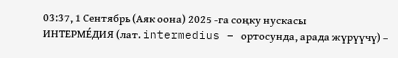03:37, 1 Сентябрь (Аяк оона) 2025 -га соңку нускасы
ИНТЕРМЕ́ДИЯ (лат. intermedius – ортосунда, арада жүрүүчү) –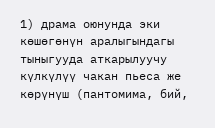1) драма оюнунда эки көшөгөнүн аралыгындагы тыныгууда аткарылуучу күлкүлүү чакан пьеса же көрүнүш (пантомима, бий,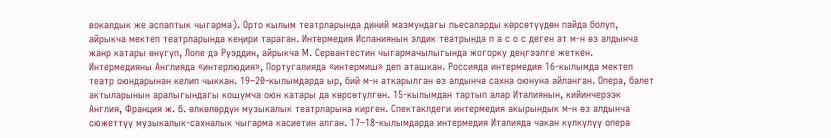вокалдык же аспаптык чыгарма). Орто кылым театрларында диний мазмундагы пьесаларды көрсөтүүдөн пайда болуп, айрыкча мектеп театрларында кеңири тараган. Интермедия Испаниянын элдик театрында п а с о с деген ат м-н өз алдынча жанр катары өнүгүп, Лопе дэ Руэддин, айрыкча М. Сервантестин чыгармачылыгында жогорку деңгээлге жеткен. Интермедияны Англияда «интерлюдия», Португалияда «интермиш» деп аташкан. Россияда интермедия 16-кылымда мектеп театр оюндарынан келип чыккан. 19–20-кылымдарда ыр, бий м-н аткарылган өз алдынча сахна оюнуна айланган. Опера, балет актыларынын аралыгындагы кошумча оюн катары да көрсөтүлгөн. 15-кылымдан тартып алар Италиянын, кийинчерээк Англия, Франция ж. б. өлкөлөрдүн музыкалык театрларына кирген. Спектаклдеги интермедия акырындык м-н өз алдынча сюжеттүү музыкалык-сахналык чыгарма касиетин алган. 17–18-кылымдарда интермедия Италияда чакан күлкүлүү опера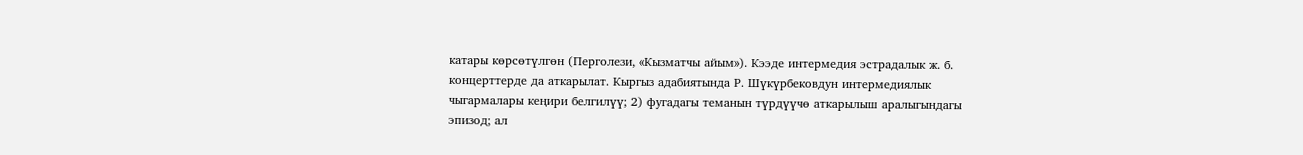катары көрсөтүлгөн (Перголези, «Кызматчы айым»). Кээде интермедия эстрадалык ж. б. концерттерде да аткарылат. Кыргыз адабиятында Р. Шүкүрбековдун интермедиялык чыгармалары кеңири белгилүү; 2) фугадагы теманын түрдүүчө аткарылыш аралыгындагы эпизод; ал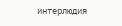интерлюдия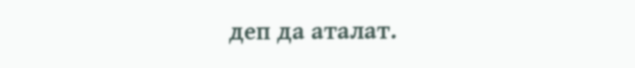деп да аталат.